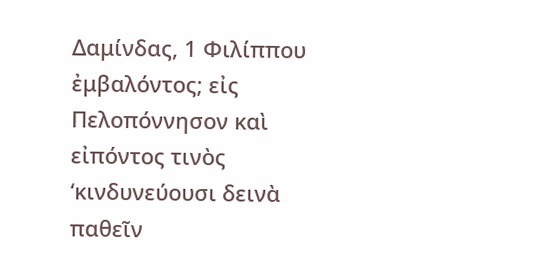Δαμίνδας, 1 Φιλίππου ἐμβαλόντος; εἰς Πελοπόννησον καὶ εἰπόντος τινὸς ‘κινδυνεύουσι δεινὰ παθεῖν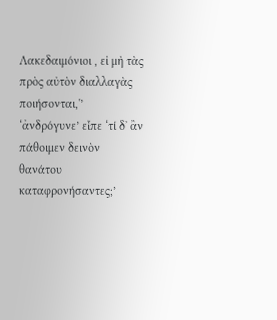Λακεδαιμόνιοι , εἰ μὴ τὰς πρὸς αὐτὸν διαλλαγὰς ποιήσονται,'’ ‘ἀνδρόγυνε’ εἶπε ‘τί δ᾽ ἂν πάθοιμεν δεινὸν θανάτου καταφρονήσαντες;’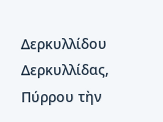Δερκυλλίδου
Δερκυλλίδας, Πύρρου τὴν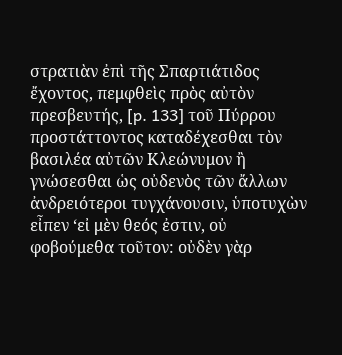στρατιὰν ἐπὶ τῆς Σπαρτιάτιδος ἔχοντος, πεμφθεὶς πρὸς αὐτὸν πρεσβευτής, [p. 133] τοῦ Πύρρου προστάττοντος καταδέχεσθαι τὸν βασιλέα αὐτῶν Κλεώνυμον ἢ γνώσεσθαι ὡς οὐδενὸς τῶν ἄλλων ἀνδρειότεροι τυγχάνουσιν, ὑποτυχὼν εἶπεν ‘εἰ μὲν θεός ἐστιν, οὐ φοβούμεθα τοῦτον: οὐδὲν γὰρ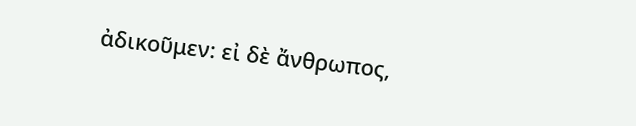ἀδικοῦμεν: εἰ δὲ ἄνθρωπος,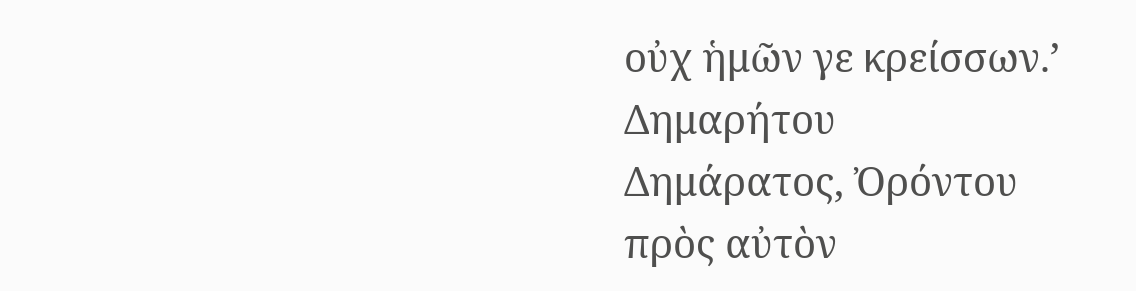οὐχ ἡμῶν γε κρείσσων.’
Δημαρήτου
Δημάρατος, Ὀρόντου πρὸς αὐτὸν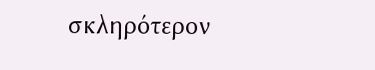σκληρότερον